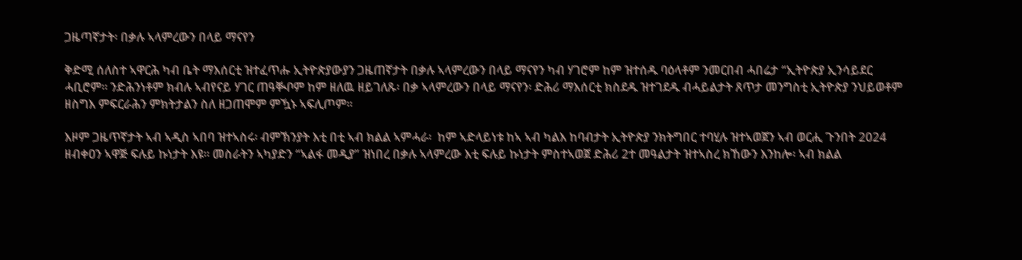ጋዜጣኛታት፡ በቃሉ ኣላምረውን በላይ ማናየን

ቅድሚ ሰለስተ ኣዋርሕ ካብ ቤት ማእሰርቲ ዝተፈጥሑ ኢትዮጵያውያን ጋዜጠኛታት በቃሉ ኣላምረውን በላይ ማናየን ካብ ሃገሮም ከም ዝተሰዱ ባዕላቶም ንመርበብ ሓበሬታ “ኢትዮጵያ ኢንሳይደር ሓቢሮም። ንድሕንነቶም ክብሉ ኣብየናይ ሃገር ጠዓቚቦም ከም ዘለዉ ዘይገለጹ፡ በቃ ኣላምረውን በላይ ማናየን፡ ድሕሪ ማእሰርቲ ክስደዱ ዝተገደዱ ብሓይልታት ጸጥታ መንግስቲ ኢትዮጵያ ንህይወቶም ዘስግእ ምፍርራሕን ምክትታልን ስለ ዘጋጠሞም ምዃኑ ኣፍሊጦም።

እዞም ጋዜጥኛታት ኣብ ኣዲስ ኣበባ ዝተኣስሩ፡ ብምኽንያት እቲ በቲ ኣብ ክልል ኣምሓራ፡  ከም ኣድላይነቱ ከኣ ኣብ ካልእ ከባብታት ኢትዮጵያ ንክትግበር ተባሂሉ ዝተኣወጀን ኣብ ወርሒ ጉንበት 2024 ዘብቀዐን ኣዋጅ ፍሉይ ኩነታት እዩ። መስራትን ኣካያድን “ኣልፋ መዲያ” ዝነበረ በቃሉ ኣላምረው እቲ ፍሉይ ኩነታት ምስተኣወጀ ድሕሪ 2ተ መዓልታት ዝተኣስረ ክኸውን እንከሎ፡ ኣብ ክልል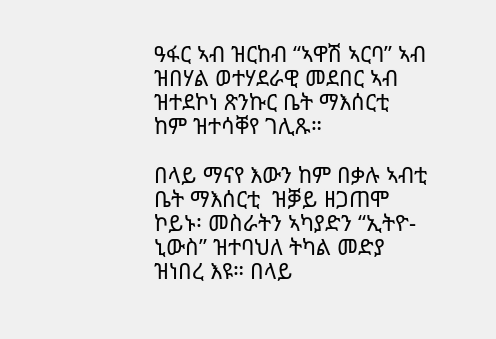ዓፋር ኣብ ዝርከብ “ኣዋሽ ኣርባ” ኣብ ዝበሃል ወተሃደራዊ መደበር ኣብ ዝተደኮነ ጽንኩር ቤት ማእሰርቲ ከም ዝተሳቐየ ገሊጹ።

በላይ ማናየ እውን ከም በቃሉ ኣብቲ ቤት ማእሰርቲ  ዝቓይ ዘጋጠሞ ኮይኑ፡ መስራትን ኣካያድን “ኢትዮ-ኒውስ” ዝተባህለ ትካል መድያ ዝነበረ እዩ። በላይ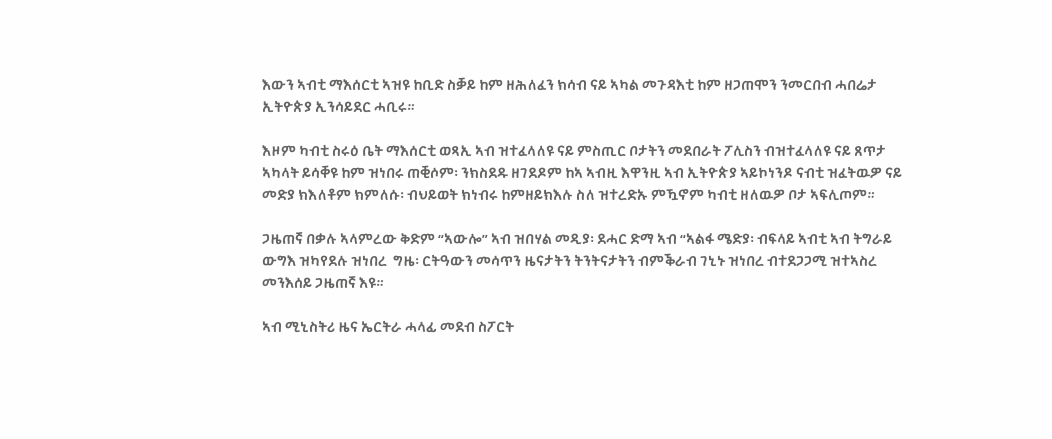እውን ኣብቲ ማእሰርቲ ኣዝዩ ከቢድ ስቓይ ከም ዘሕለፈን ክሳብ ናይ ኣካል መጉዳእቲ ከም ዘጋጠሞን ንመርበብ ሓበሬታ ኢትዮጵያ ኢንሳይደር ሓቢሩ።

እዞም ካብቲ ስሩዕ ቤት ማእሰርቲ ወጻኢ ኣብ ዝተፈላለዩ ናይ ምስጢር ቦታትን መደበራት ፖሊስን ብዝተፈላለዩ ናይ ጸጥታ ኣካላት ይሳቐዩ ከም ዝነበሩ ጠቒሶም፡ ንክስደዱ ዘገደዶም ከኣ ኣብዚ እዋንዚ ኣብ ኢትዮጵያ ኣይኮነንዶ ናብቲ ዝፈትዉዎ ናይ መድያ ክእለቶም ክምለሱ፡ ብህይወት ክነብሩ ከምዘይክእሉ ስለ ዝተረድኡ ምዃኖም ካብቲ ዘለዉዎ ቦታ ኣፍሊጦም።

ጋዜጠኛ በቃሉ ኣላምረው ቅድም “ኣውሎ” ኣብ ዝበሃል መዲያ፡ ደሓር ድማ ኣብ “ኣልፋ ሜድያ፡ ብፍላይ ኣብቲ ኣብ ትግራይ ውግእ ዝካየደሉ ዝነበረ  ግዜ፡ ርትዓውን መሳጥን ዜናታትን ትንትናታትን ብምቕራብ ገኒኑ ዝነበረ ብተደጋጋሚ ዝተኣስረ መንእሰይ ጋዜጠኛ እዩ።

ኣብ ሚኒስትሪ ዜና ኤርትራ ሓላፊ መደብ ስፖርት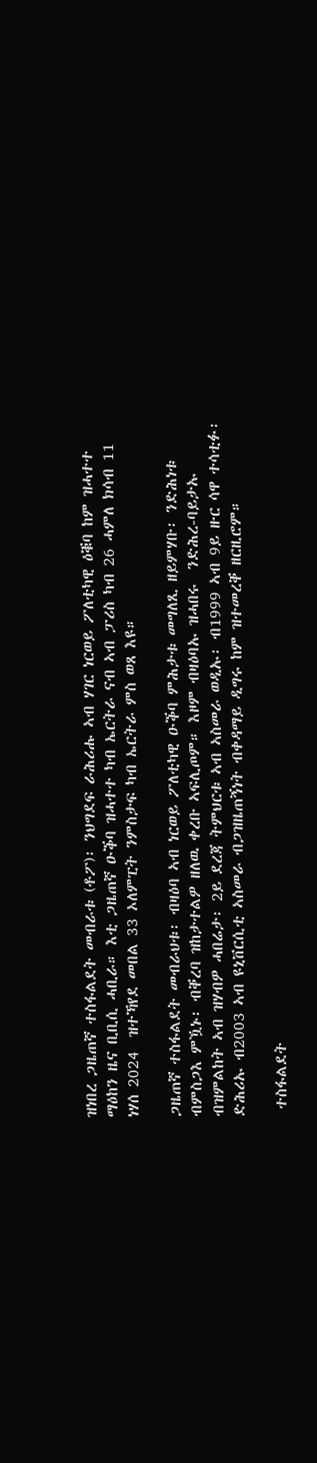ዝነበረ ጋዜጠኛ ተስፋልደት መብራቱ (ቶፖ)፡ ንህግደፍ ራሕሪሑ ኣብ ሃገር ነርወይ ፖለቲካዊ ዕቑባ ከም ዝሓተተ ማዕከን ዜና ቢቢሲ ሓቢራ። እቲ ጋዜጠኛ ዑቕባ ዝሓተተ ካብ ኤርትራ ናብ ኣብ ፓሪስ ካብ 26 ሓምለ ክሳብ 11 ነሃሰ 2024  ዝተኻየደ መበል 33 ኦለምፒት ንምስታፍ ካብ ኤርትራ ምስ ወጸ እዩ።

ጋዜጠኛ ተስፋልደት መብራህቱ፡ ብዛዕባ ኣብ ነርወይ ፖለቲካዊ ዑቕባ ምሕታቱ መግለጺ ዘይምሃቡ፡ ንድሕነቱ  ብምስጋእ ምዃኑ፡ ብቐረባ ዝከታተልዎ ዘለዉ ቀረቡ ኣፍሊጦም። እዞም ብዛዕባኡ ዝሓበሩ  ንድሕረ-ባይታኡ ብዝምልከት ኣብ ዝሃብዎ ሓበሬታ፡ 2ይ ደረጃ ትምህርቱ ኣብ ኣስመራ ወዲኡ፡ ብ1999 ኣብ 9ይ ዙር ሳዋ ተሳቲፉ፡ ድሕሪኡ ብ2003 ኣብ ዩኒቨርሲቲ ኣስመራ ብጋዝዜጠኝነት ብቀዳማይ ዲግሩ ከም ዝተመረቐ ዘርዚሮም።

 ተስፋልደት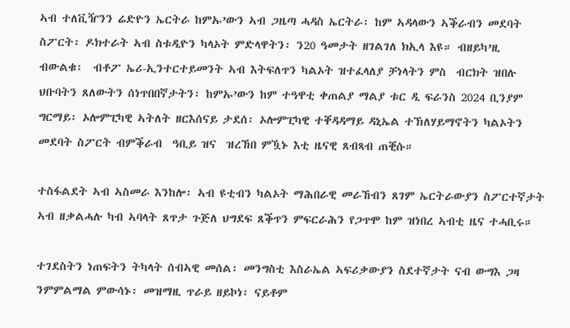ኣብ ተለቪዥንን ሬድዮን ኤርትራ ከምኡ’ውን ኣብ ጋዜጣ ሓዳስ ኤርትራ፡ ከም ኣዳላውን ኣቕራብን መደባት ስፖርት፡ ዶክተራት ኣብ ስቱዲዮን ካላኦት ምድላዋትን፡ ን20 ዓመታት ዘገልገለ ክኢላ እዩ። ብዘይካ’ዚ ብውልቁ፡  ብቶፖ ኤሪ-ኢንተርተይመንት ኣብ እትፍለጥን ካልኦት ዝተፈላለያ ቻነላትን ምስ  ብርክት ዝበሉ ህቡባትን ጸለውትን ሰነጥበበኛታትን፡ ከምኡ’ውን ከም ተዓዋቲ ቀጠልያ ማልያ ቱር ዲ ፍራንስ 2024 ቢንያም ግርማይ፡ ኦሎምፒካዊ ኣትለት ዘርእሰናይ ታደሰ፡ ኦሎምፒካዊ ተቐዳዳማይ ዳኒኤል ተኽለሃይማኖትን ካልኦትን  መደባት ስፖርት ብምቕራብ  ዓቢይ ዝና  ዝረኸበ ምዃኑ እቲ ዜናዊ ጸብጻብ ጠቒሱ።

ተስፋልደት ኣብ ኣስመራ እንከሎ፡ ኣብ ዩቲብን ካልኦት ማሕበራዊ መራኸብን ጸገም ኤርትራውያን ስፖርተኛታት ኣብ ዘቃልሓሉ ካብ ኣባላት ጸጥታ ጉጅለ ህግደፍ ጸቕጥን ምፍርራሕን የጋጥሞ ከም ዝነበረ ኣብቲ ዜና ተሓቢሩ።

ተገደስትን ነጠፍትን ትካላት ሰብኣዊ መሰል፡ መንግስቲ እስራኤል ኣፍሪቃውያን ስደተኛታት ናብ ውግእ ጋዛ ንምምልማል ምውሳኑ፡ መዝማዚ ጥራይ ዘይኮነ፡ ናይቶም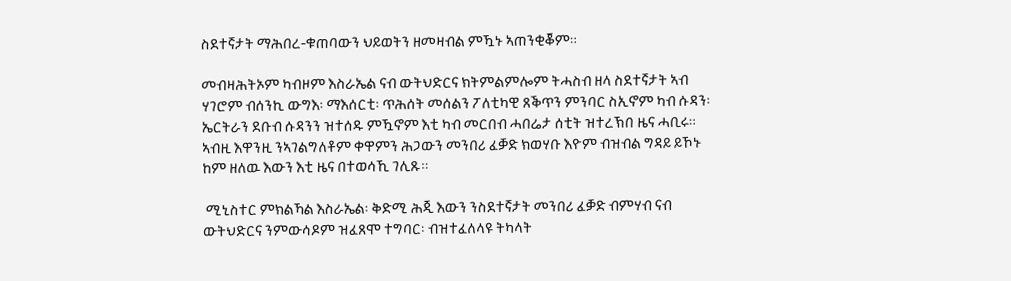ስደተኛታት ማሕበረ-ቁጠባውን ህይወትን ዘመዛብል ምዃኑ ኣጠንቂቖም።

መብዛሕትኦም ካብዞም እስራኤል ናብ ውትህድርና ክትምልምሎም ትሓስብ ዘላ ስደተኛታት ኣብ ሃገሮም ብሰንኪ ውግእ፡ ማእሰርቲ፡ ጥሕሰት መሰልን ፖለቲካዊ ጸቕጥን ምንባር ስኢኖም ካብ ሱዳን፡ ኤርትራን ደቡብ ሱዳንን ዝተሰዱ ምዃኖም እቲ ካብ መርበብ ሓበሬታ ሰቲት ዝተረኽበ ዜና ሓቢሩ። ኣብዚ እዋንዚ ንኣገልግለቶም ቀዋምን ሕጋውን መንበሪ ፈቓድ ክወሃቡ እዮም ብዝብል ግዳይ ይኾኑ ከም ዘለዉ እውን እቲ ዜና በተወሳኺ ገሊጹ።

 ሚኒስተር ምክልኻል እስራኤል፡ ቅድሚ ሕጂ እውን ንስደተኛታት መንበሪ ፈቓድ ብምሃብ ናብ ውትህድርና ንምውሳዶም ዝፈጸሞ ተግባር፡ ብዝተፈለላዩ ትካላት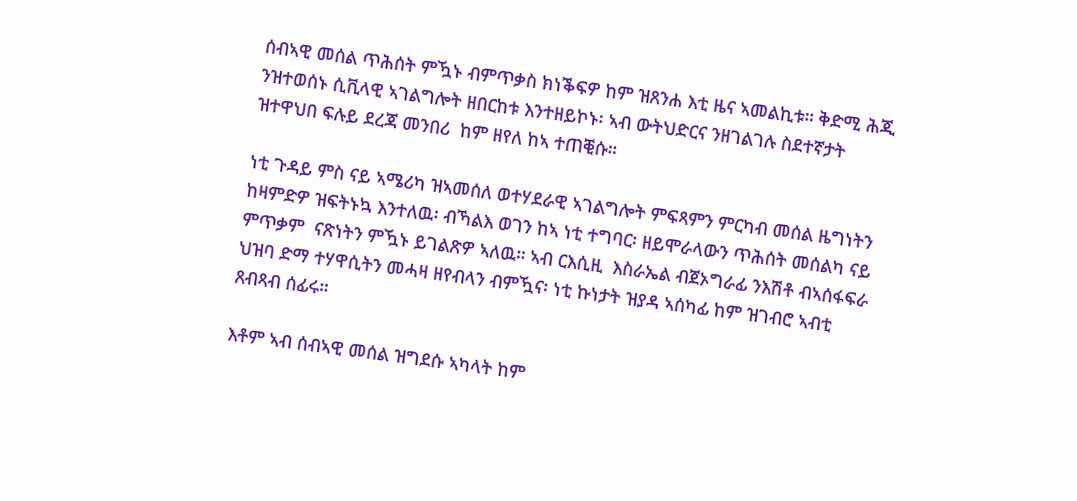ሰብኣዊ መሰል ጥሕሰት ምዃኑ ብምጥቃስ ክነቕፍዎ ከም ዝጸንሐ እቲ ዜና ኣመልኪቱ። ቅድሚ ሕጂ ንዝተወሰኑ ሲቪላዊ ኣገልግሎት ዘበርከቱ እንተዘይኮኑ፡ ኣብ ውትህድርና ንዘገልገሉ ስደተኛታት ዝተዋህበ ፍሉይ ደረጃ መንበሪ  ከም ዘየለ ከኣ ተጠቒሱ።

ነቲ ጉዳይ ምስ ናይ ኣሜሪካ ዝኣመሰለ ወተሃደራዊ ኣገልግሎት ምፍጻምን ምርካብ መሰል ዜግነትን  ከዛምድዎ ዝፍትኑኳ እንተለዉ፡ ብኻልእ ወገን ከኣ ነቲ ተግባር፡ ዘይሞራላውን ጥሕሰት መሰልካ ናይ ምጥቃም  ናጽነትን ምዃኑ ይገልጽዎ ኣለዉ። ኣብ ርእሲዚ  እስራኤል ብጀኦግራፊ ንእሽቶ ብኣሰፋፍራ ህዝባ ድማ ተሃዋሲትን መሓዛ ዘየብላን ብምዃና፡ ነቲ ኩነታት ዝያዳ ኣሰካፊ ከም ዝገብሮ ኣብቲ ጸብጻብ ሰፊሩ።

እቶም ኣብ ሰብኣዊ መሰል ዝግደሱ ኣካላት ከም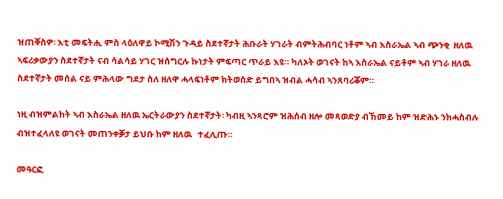ዝጠቐስዎ፡ እቲ መፍትሒ ምስ ላዕለዋይ ኮሚሽን ጉዳይ ስደተኛታት ሕቡራት ሃገራት ብምትሕብባር ነቶም ኣብ እስራኤል ኣብ ጭንቂ  ዘለዉ ኣፍሪቃውያን ስደተኛታት ናብ ሳልሳይ ሃገር ዝሰግርሉ ኩነታት ምፍጣር ጥራይ እዩ። ካለኦት ወገናት ከኣ እስራኤል ናይቶም ኣብ ሃገራ ዘለዉ ስደተኛታት መሰል ናይ ምሕላው ግደታ ስለ ዘለዋ ሓላፍነቶም ክትወስድ ይግበኣ ዝብል ሓሳብ ኣንጸባሪቖም።

ነዚ ብዝምልከት ኣብ እስራኤል ዘለዉ ኤርትራውያን ስደተኛታት፡ ካብዚ ኣንጻሮም ዝሕሰብ ዘሎ መጻወድያ ብኸመይ ከም ዝድሕኑ ንክሓስብሉ  ብዝተፈላለዩ ወገናት መጠንቀቓታ ይህቡ ከም ዘለዉ   ተፈሊጡ።

መዓርፎ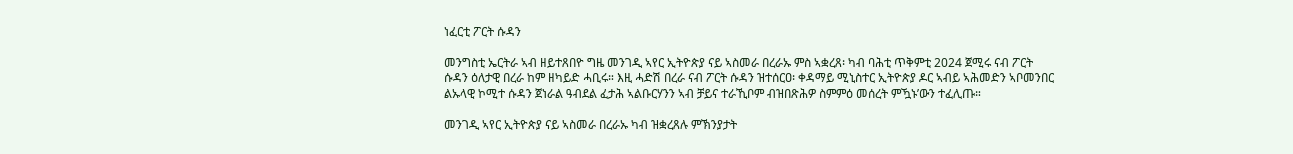ነፈርቲ ፖርት ሱዳን

መንግስቲ ኤርትራ ኣብ ዘይተጸበዮ ግዜ መንገዲ ኣየር ኢትዮጵያ ናይ ኣስመራ በረራኡ ምስ ኣቋረጸ፡ ካብ ባሕቲ ጥቅምቲ 2024 ጀሚሩ ናብ ፖርት ሱዳን ዕለታዊ በረራ ከም ዘካይድ ሓቢሩ። እዚ ሓድሽ በረራ ናብ ፖርት ሱዳን ዝተሰርዐ፡ ቀዳማይ ሚኒስተር ኢትዮጵያ ዶር ኣብይ ኣሕመድን ኣቦመንበር ልኡላዊ ኮሚተ ሱዳን ጀነራል ዓብደል ፈታሕ ኣልቡርሃንን ኣብ ቻይና ተራኺቦም ብዝበጽሕዎ ስምምዕ መሰረት ምዃኑ’ውን ተፈሊጡ።

መንገዲ ኣየር ኢትዮጵያ ናይ ኣስመራ በረራኡ ካብ ዝቋረጸሉ ምኽንያታት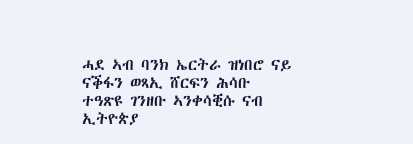ሓደ ኣብ ባንክ ኤርትራ ዝነበሮ ናይ ናቕፋን ወጻኢ ሸርፍን ሕሳቡ ተዓጽዩ ገንዘቡ ኣንቀሳቒሱ ናብ ኢትዮጵያ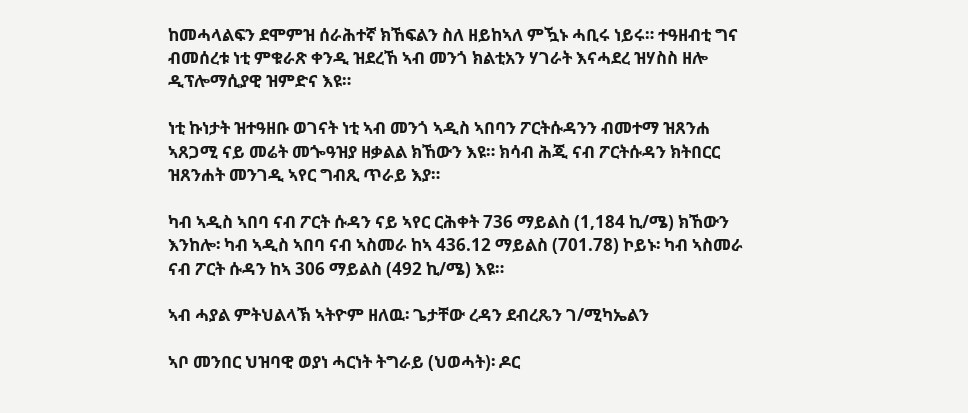ከመሓላልፍን ደሞምዝ ሰራሕተኛ ክኸፍልን ስለ ዘይከኣለ ምዃኑ ሓቢሩ ነይሩ። ተዓዘብቲ ግና ብመሰረቱ ነቲ ምቁራጽ ቀንዲ ዝደረኸ ኣብ መንጎ ክልቲአን ሃገራት እናሓደረ ዝሃስስ ዘሎ ዲፕሎማሲያዊ ዝምድና እዩ።

ነቲ ኩነታት ዝተዓዘቡ ወገናት ነቲ ኣብ መንጎ ኣዲስ ኣበባን ፖርትሱዳንን ብመተማ ዝጸንሐ ኣጸጋሚ ናይ መሬት መጐዓዝያ ዘቃልል ክኸውን እዩ። ክሳብ ሕጂ ናብ ፖርትሱዳን ክትበርር ዝጸንሐት መንገዲ ኣየር ግብጺ ጥራይ እያ።

ካብ ኣዲስ ኣበባ ናብ ፖርት ሱዳን ናይ ኣየር ርሕቀት 736 ማይልስ (1,184 ኪ/ሜ) ክኸውን እንከሎ፡ ካብ ኣዲስ ኣበባ ናብ ኣስመራ ከኣ 436.12 ማይልስ (701.78) ኮይኑ፡ ካብ ኣስመራ ናብ ፖርት ሱዳን ከኣ 306 ማይልስ (492 ኪ/ሜ) እዩ።

ኣብ ሓያል ምትህልላኽ ኣትዮም ዘለዉ፡ ጌታቸው ረዳን ደብረጼን ገ/ሚካኤልን

ኣቦ መንበር ህዝባዊ ወያነ ሓርነት ትግራይ (ህወሓት)፡ ዶር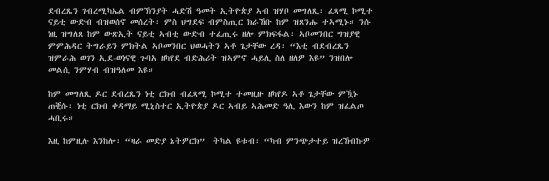ደብረጼን ገብረሚካኤል ብምኽንያት ሓድሽ ዓመት ኢትዮጵያ ኣብ ዝሃቦ መግለጺ፡ ፈጻሚ ኮሚተ ናይቲ ውድብ ብዝወሰኖ መሰረት፡ ምስ ህግደፍ ብምስጢር ክራኸቡ ከም ዝጸንሑ ተኣሚኑ። ንሱ ነዚ ዝግለጸ ከም ውጽኢት ናይቲ ኣብቲ ውድብ ተፈጢሩ ዘሎ ምክፍፋል፡ ኣቦመንበር ግዝያዊ ምምሕዳር ትግራይን ምክትል ኣቦመንበር ህወሓትን ኣቶ ጌታቸው ረዳ፡ “እቲ ብደብረጼን ዝምራሕ ወገን ኢደ-ወነናዊ ጉባአ ዘካየደ ብድሕሪት ዝኣምኖ ሓይሊ ስለ ዘለዎ እዩ” ንዝበሎ መልሲ ንምሃብ ብዝዓለመ እዩ።

ከም መግለጺ ዶር ደብረጼን ነቲ ርክብ ብፈጻሚ ኮሚተ ተመዚዙ ዘካየዶ ኣቶ ጌታቸው ምዃኑ ጠቒሱ፡ ነቲ ርክብ ቀዳማይ ሚኒስተር ኢትዮጵያ ዶር ኣብይ ኣሕመድ ዓሊ እውን ከም ዝፈልጦ ሓቢሩ።

እዚ ከምዚሉ እንከሎ፡ “ዛራ መድያ ኔትዎርክ”  ትካል ዩቱብ፡ “ካብ ምንጭታተይ ዝረኸብኩዎ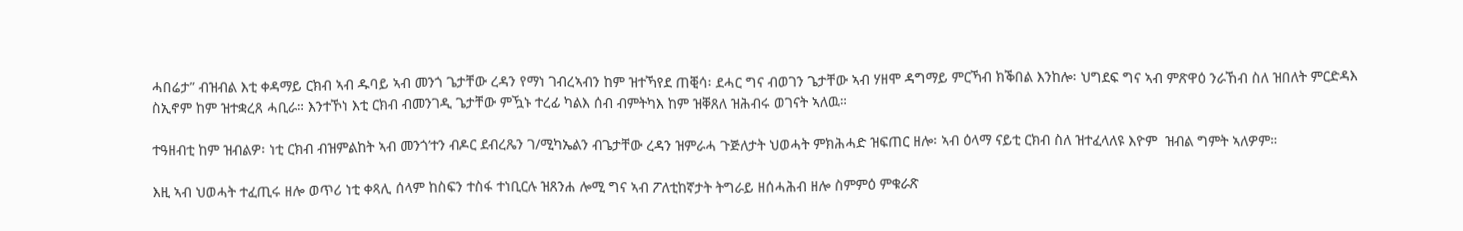ሓበሬታ” ብዝብል እቲ ቀዳማይ ርክብ ኣብ ዱባይ ኣብ መንጎ ጌታቸው ረዳን የማነ ገብረኣብን ከም ዝተኻየደ ጠቒሳ፡ ደሓር ግና ብወገን ጌታቸው ኣብ ሃዘሞ ዳግማይ ምርኻብ ክቕበል እንከሎ፡ ህግደፍ ግና ኣብ ምጽዋዕ ንራኸብ ስለ ዝበለት ምርድዳእ ስኢኖም ከም ዝተቋረጸ ሓቢራ። እንተኾነ እቲ ርክብ ብመንገዲ ጌታቸው ምዃኑ ተረፊ ካልእ ሰብ ብምትካእ ከም ዝቐጸለ ዝሕብሩ ወገናት ኣለዉ።

ተዓዘብቲ ከም ዝብልዎ፡ ነቲ ርክብ ብዝምልከት ኣብ መንጎ’ተን ብዶር ደብረጼን ገ/ሚካኤልን ብጌታቸው ረዳን ዝምራሓ ጉጅለታት ህወሓት ምክሕሓድ ዝፍጠር ዘሎ፡ ኣብ ዕላማ ናይቲ ርክብ ስለ ዝተፈላለዩ እዮም  ዝብል ግምት ኣለዎም።

እዚ ኣብ ህወሓት ተፈጢሩ ዘሎ ወጥሪ ነቲ ቀጻሊ ሰላም ከስፍን ተስፋ ተነቢርሉ ዝጸንሐ ሎሚ ግና ኣብ ፖለቲከኛታት ትግራይ ዘሰሓሕብ ዘሎ ስምምዕ ምቁራጽ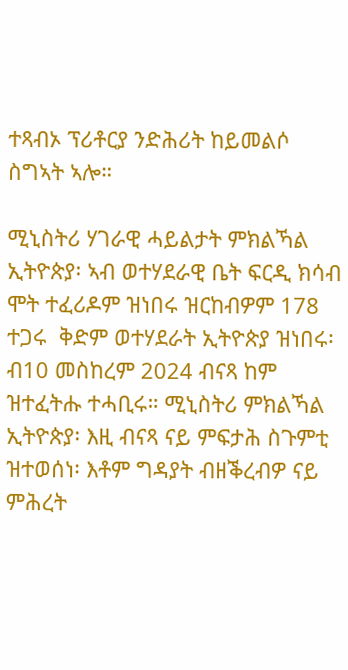ተጻብኦ ፕሪቶርያ ንድሕሪት ከይመልሶ ስግኣት ኣሎ።

ሚኒስትሪ ሃገራዊ ሓይልታት ምክልኻል ኢትዮጵያ፡ ኣብ ወተሃደራዊ ቤት ፍርዲ ክሳብ ሞት ተፈሪዶም ዝነበሩ ዝርከብዎም 178 ተጋሩ  ቅድም ወተሃደራት ኢትዮጵያ ዝነበሩ፡ ብ10 መስከረም 2024 ብናጻ ከም ዝተፈትሑ ተሓቢሩ። ሚኒስትሪ ምክልኻል ኢትዮጵያ፡ እዚ ብናጻ ናይ ምፍታሕ ስጉምቲ ዝተወሰነ፡ እቶም ግዳያት ብዘቕረብዎ ናይ ምሕረት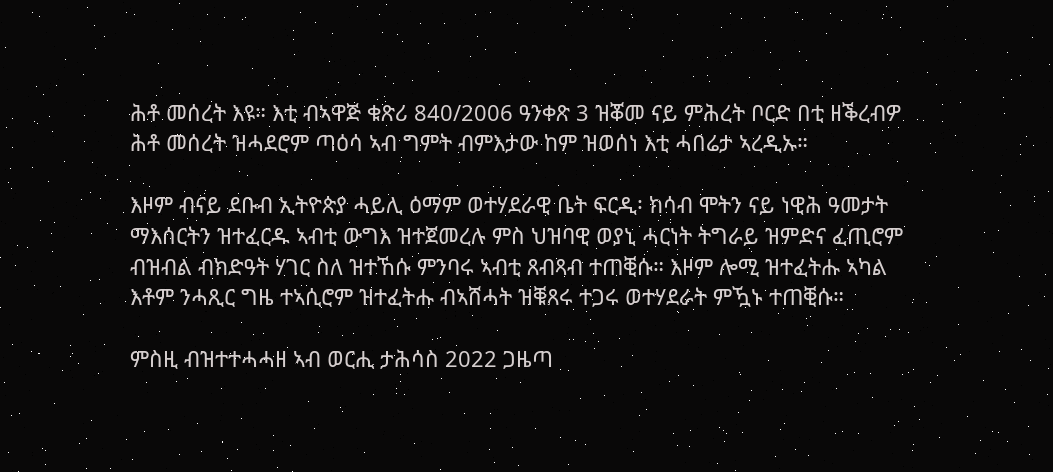ሕቶ መሰረት እዩ። እቲ ብኣዋጅ ቁጽሪ 840/2006 ዓንቀጽ 3 ዝቖመ ናይ ምሕረት ቦርድ በቲ ዘቕረብዎ ሕቶ መሰረት ዝሓደሮም ጣዕሳ ኣብ ግምት ብምእታው ከም ዝወሰነ እቲ ሓበሬታ ኣረዲኡ።

እዞም ብናይ ደቡብ ኢትዮጵያ ሓይሊ ዕማም ወተሃደራዊ ቤት ፍርዲ፡ ክሳብ ሞትን ናይ ነዊሕ ዓመታት ማእሰርትን ዝተፈርዱ ኣብቲ ውግእ ዝተጀመረሉ ምስ ህዝባዊ ወያኒ ሓርነት ትግራይ ዝምድና ፈጢሮም ብዝብል ብክድዓት ሃገር ስለ ዝተኸሱ ምንባሩ ኣብቲ ጸብጻብ ተጠቒሱ። እዞም ሎሚ ዝተፈትሑ ኣካል እቶም ንሓጺር ግዜ ተኣሲሮም ዝተፈትሑ ብኣሸሓት ዝቑጸሩ ተጋሩ ወተሃደራት ምዃኑ ተጠቒሱ።

ምስዚ ብዝተተሓሓዘ ኣብ ወርሒ ታሕሳስ 2022 ጋዜጣ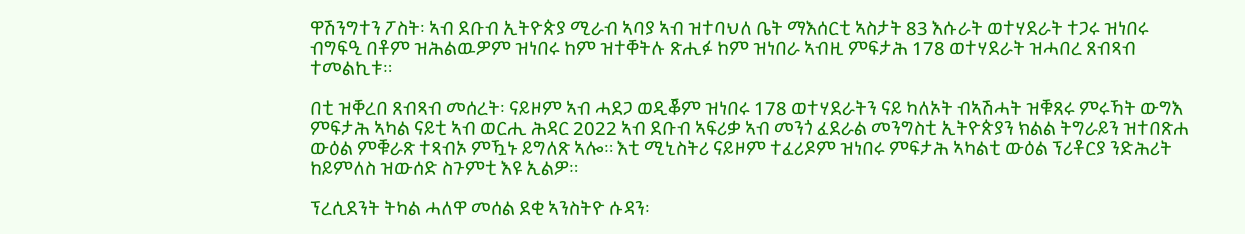ዋሽንግተን ፖስት፡ ኣብ ደቡብ ኢትዮጵያ ሚራብ ኣባያ ኣብ ዝተባህለ ቤት ማእሰርቲ ኣስታት 83 እሱራት ወተሃደራት ተጋሩ ዝነበሩ ብግፍዒ በቶም ዝሕልዉዎም ዝነበሩ ከም ዝተቐትሉ ጽሒፉ ከም ዝነበራ ኣብዚ ምፍታሕ 178 ወተሃደራት ዝሓበረ ጸብጻብ ተመልኪቱ።

በቲ ዝቐረበ ጸብጻብ መሰረት፡ ናይዞም ኣብ ሓደጋ ወዲቖም ዝነበሩ 178 ወተሃደራትን ናይ ካለኦት ብኣሽሓት ዝቑጸሩ ምሩኻት ውግእ ምፍታሕ ኣካል ናይቲ ኣብ ወርሒ ሕዳር 2022 ኣብ ደቡብ ኣፍሪቃ ኣብ መንጎ ፈደራል መንግስቲ ኢትዮጵያን ክልል ትግራይን ዝተበጽሐ ውዕል ምቑራጽ ተጻብኦ ምዃኑ ይግለጽ ኣሎ። እቲ ሚኒስትሪ ናይዞም ተፈሪዶም ዝነበሩ ምፍታሕ ኣካልቲ ውዕል ፕሪቶርያ ንድሕሪት ከይምለስ ዝውሰድ ስጉምቲ እዩ ኢልዎ።

ፕረሲደንት ትካል ሓለዋ መሰል ደቂ ኣንስትዮ ሱዳን፡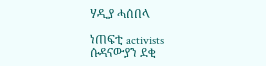ሃዲያ ሓሰበላ

ነጠፍቲ activists ሱዳናውያን ደቂ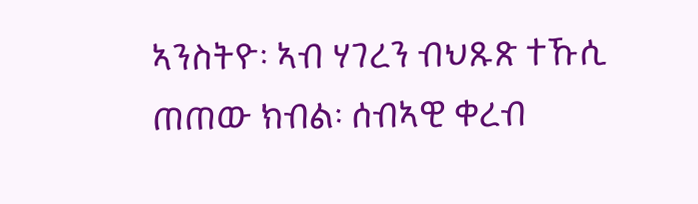ኣንስትዮ፡ ኣብ ሃገረን ብህጹጽ ተኹሲ ጠጠው ክብል፡ ሰብኣዊ ቀረብ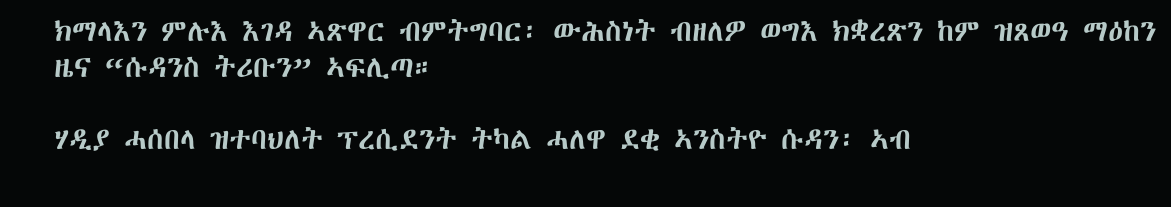ክማላእን ምሉእ እገዳ ኣጽዋር ብምትግባር፡ ውሕስነት ብዘለዎ ወግእ ክቋረጽን ከም ዝጸወዓ ማዕከን ዜና “ሱዳንስ ትሪቡን” ኣፍሊጣ።

ሃዲያ ሓሰበላ ዝተባህለት ፕረሲደንት ትካል ሓለዋ ደቂ ኣንስትዮ ሱዳን፡ ኣብ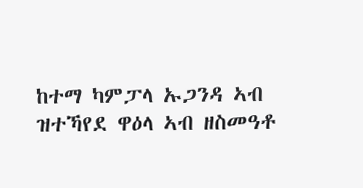ከተማ ካምፓላ ኡጋንዳ ኣብ ዝተኻየደ ዋዕላ ኣብ ዘስመዓቶ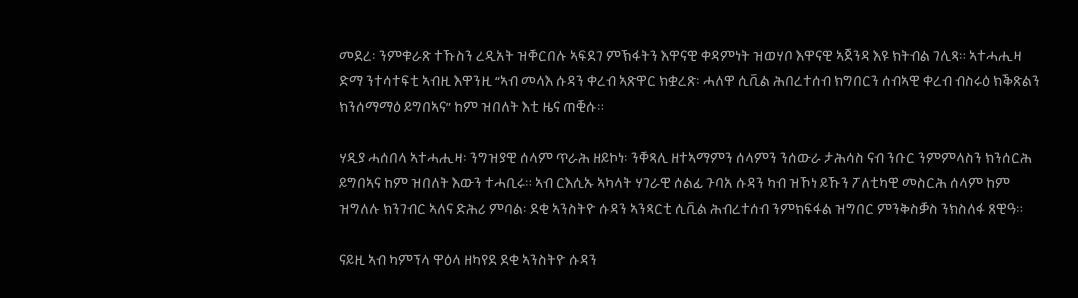መደረ፡ ንምቁራጽ ተኹስን ረዲአት ዝቐርበሉ ኣፍደገ ምኽፋትን እዋናዊ ቀዳምነት ዝወሃቦ እዋናዊ ኣጀንዳ እዩ ክትብል ገሊጻ። ኣተሓሒዛ ድማ ንተሳተፍቲ ኣብዚ እዋንዚ “ኣብ መላእ ሱዳን ቀረብ ኣጽዋር ክቋረጽ፡ ሓለዋ ሲቪል ሕበረተሰብ ክግበርን ሰብኣዊ ቀረብ ብስሩዕ ክቕጽልን ክንሰማማዕ ይግበኣና” ከም ዝበለት እቲ ዜና ጠቒሱ።

ሃዲያ ሓሰበላ ኣተሓሒዛ፡ ንግዝያዊ ሰላም ጥራሕ ዘይኮነ፡ ንቐጻሊ ዘተኣማምን ሰላምን ንሰውራ ታሕሳስ ናብ ንቡር ንምምላስን ክንሰርሕ ይግበኣና ከም ዝበለት እውን ተሓቢሩ። ኣብ ርእሲኡ ኣካላት ሃገራዊ ሰልፊ ጉባአ ሱዳን ካብ ዝኾነ ይኹን ፖለቲካዊ መስርሕ ሰላም ከም ዝግለሉ ክንገብር ኣለና ድሕሪ ምባል፡ ደቂ ኣንስትዮ ሱዳን ኣንጻርቲ ሲቪል ሕብረተሰብ ንምክፍፋል ዝግበር ምንቅስቓስ ንክስለፋ ጸዊዓ።

ናይዚ ኣብ ካምፕላ ዋዕላ ዘካየደ ደቂ ኣንስትዮ ሱዳን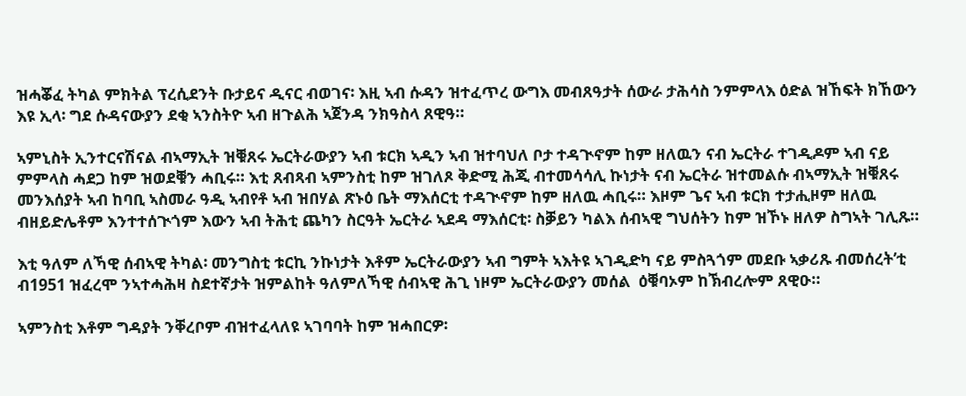ዝሓቖፈ ትካል ምክትል ፕረሲደንት ቡታይና ዲናር ብወገና፡ እዚ ኣብ ሱዳን ዝተፈጥረ ውግእ መብጸዓታት ሰውራ ታሕሳስ ንምምላእ ዕድል ዝኸፍት ክኸውን  እዩ ኢላ፡ ግደ ሱዳናውያን ደቂ ኣንስትዮ ኣብ ዘጉልሕ ኣጀንዳ ንክዓስላ ጸዊዓ።

ኣምኒስት ኢንተርናሽናል ብኣማኢት ዝቑጸሩ ኤርትራውያን ኣብ ቱርክ ኣዲን ኣብ ዝተባህለ ቦታ ተዳጒኖም ከም ዘለዉን ናብ ኤርትራ ተገዲዶም ኣብ ናይ ምምላስ ሓደጋ ከም ዝወደቑን ሓቢሩ። እቲ ጸብጻብ ኣምንስቲ ከም ዝገለጾ ቅድሚ ሕጂ ብተመሳሳሊ ኩነታት ናብ ኤርትራ ዝተመልሱ ብኣማኢት ዝቑጸሩ መንእሰያት ኣብ ከባቢ ኣስመራ ዓዲ ኣብየቶ ኣብ ዝበሃል ጽኑዕ ቤት ማእሰርቲ ተዳጒኖም ከም ዘለዉ ሓቢሩ። እዞም ጌና ኣብ ቱርክ ተታሒዞም ዘለዉ ብዘይድሌቶም እንተተሰጒጎም እውን ኣብ ትሕቲ ጨካን ስርዓት ኤርትራ ኣደዳ ማእሰርቲ፡ ስቓይን ካልእ ሰብኣዊ ግህሰትን ከም ዝኾኑ ዘለዎ ስግኣት ገሊጹ።

እቲ ዓለም ለኻዊ ሰብኣዊ ትካል፡ መንግስቲ ቱርኪ ንኩነታት እቶም ኤርትራውያን ኣብ ግምት ኣእትዩ ኣገዲድካ ናይ ምስጓጎም መደቡ ኣቃሪጹ ብመሰረት’ቲ ብ1951 ዝፈረሞ ንኣተሓሕዛ ስደተኛታት ዝምልከት ዓለምለኻዊ ሰብኣዊ ሕጊ ነዞም ኤርትራውያን መሰል  ዕቑባኦም ከኽብረሎም ጸዊዑ።

ኣምንስቲ እቶም ግዳያት ንቐረቦም ብዝተፈላለዩ ኣገባባት ከም ዝሓበርዎ፡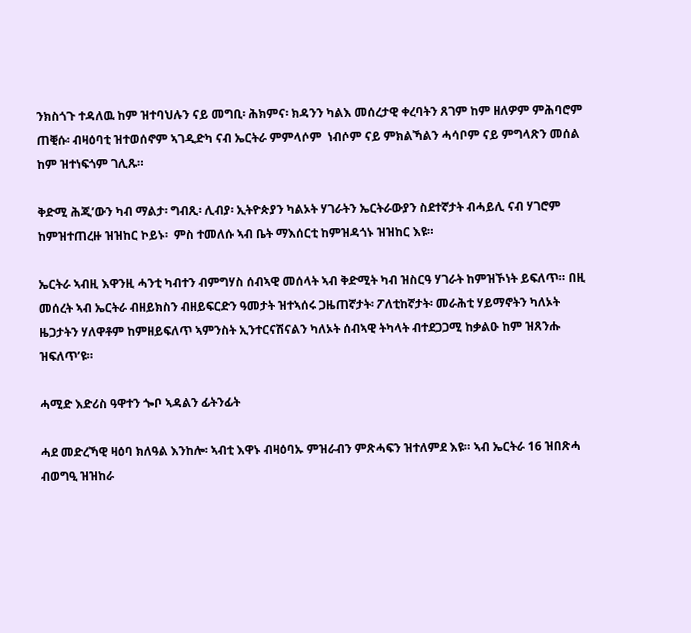ንክስጎጉ ተዳለዉ ከም ዝተባህሉን ናይ መግቢ፡ ሕክምና፡ ክዳንን ካልእ መሰረታዊ ቀረባትን ጸገም ከም ዘለዎም ምሕባሮም ጠቒሱ፡ ብዛዕባቲ ዝተወሰኖም ኣገዲድካ ናብ ኤርትራ ምምላሶም  ነብሶም ናይ ምክልኻልን ሓሳቦም ናይ ምግላጽን መሰል ከም ዝተነፍጎም ገሊጹ።

ቅድሚ ሕጂ’ውን ካብ ማልታ፡ ግብጺ፡ ሊብያ፡ ኢትዮጵያን ካልኦት ሃገራትን ኤርትራውያን ስደተኛታት ብሓይሊ ናብ ሃገሮም ከምዝተጠረዙ ዝዝከር ኮይኑ፡  ምስ ተመለሱ ኣብ ቤት ማእሰርቲ ከምዝዳጎኑ ዝዝከር እዩ።

ኤርትራ ኣብዚ እዋንዚ ሓንቲ ካብተን ብምግሃስ ሰብኣዊ መሰላት ኣብ ቅድሚት ካብ ዝስርዓ ሃገራት ከምዝኾነት ይፍለጥ። በዚ መሰረት ኣብ ኤርትራ ብዘይክስን ብዘይፍርድን ዓመታት ዝተኣሰሩ ጋዜጠኛታት፡ ፖለቲከኛታት፡ መራሕቲ ሃይማኖትን ካለኦት ዜጋታትን ሃለዋቶም ከምዘይፍለጥ ኣምንስት ኢንተርናሽናልን ካለኦት ሰብኣዊ ትካላት ብተደጋጋሚ ከቃልዑ ከም ዝጸንሑ ዝፍለጥ’ዩ።

ሓሚድ እድሪስ ዓዋተን ጐቦ ኣዳልን ፊትንፊት

ሓደ መድረኻዊ ዛዕባ ክለዓል እንከሎ፡ ኣብቲ እዋኑ ብዛዕባኡ ምዝራብን ምጽሓፍን ዝተለምደ እዩ። ኣብ ኤርትራ 16 ዝበጽሓ ብወግዒ ዝዝከራ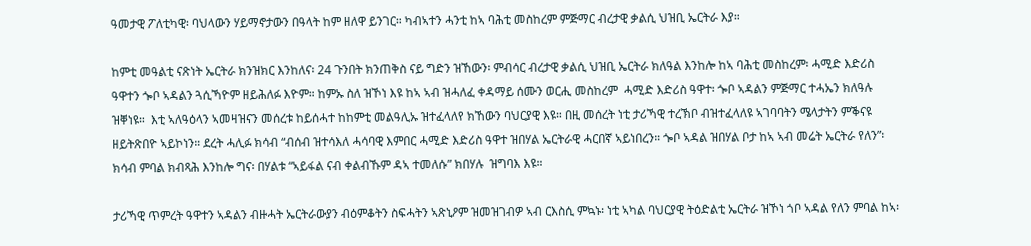ዓመታዊ ፖለቲካዊ፡ ባህላውን ሃይማኖታውን በዓላት ከም ዘለዋ ይንገር። ካብኣተን ሓንቲ ከኣ ባሕቲ መስከረም ምጅማር ብረታዊ ቃልሲ ህዝቢ ኤርትራ እያ።

ከምቲ መዓልቲ ናጽነት ኤርትራ ክንዝክር እንከለና፡ 24 ጉንበት ክንጠቅስ ናይ ግድን ዝኸውን፡ ምብሳር ብረታዊ ቃልሲ ህዝቢ ኤርትራ ክለዓል እንከሎ ከኣ ባሕቲ መስከረም፡ ሓሚድ እድሪስ ዓዋተን ጐቦ ኣዳልን ጓሲኻዮም ዘይሕለፉ እዮም። ከምኡ ስለ ዝኾነ እዩ ከኣ ኣብ ዝሓለፈ ቀዳማይ ሰሙን ወርሒ መስከረም  ሓሚድ እድሪስ ዓዋተ፡ ጐቦ ኣዳልን ምጅማር ተሓኤን ክለዓሉ ዝቐነዩ።  እቲ ኣለዓዕላን ኣመዛዝናን መሰረቱ ከይሰሓተ ከከምቲ መልዓሊኡ ዝተፈላለየ ክኸውን ባህርያዊ እዩ። በዚ መሰረት ነቲ ታሪኻዊ ተረኽቦ ብዝተፈላለዩ ኣገባባትን ሜላታትን ምቕናዩ ዘይትጽበዮ ኣይኮነን። ደረት ሓሊፉ ክሳብ “ብሰብ ዝተሳእለ ሓሳባዊ እምበር ሓሚድ እድሪስ ዓዋተ ዝበሃል ኤርትራዊ ሓርበኛ ኣይነበረን። ጐቦ ኣዳል ዝበሃል ቦታ ከኣ ኣብ መሬት ኤርትራ የለን”፡  ክሳብ ምባል ክብጻሕ እንከሎ ግና፡ በሃልቱ “ኣይፋል ናብ ቀልብኹም ዳኣ ተመለሱ” ክበሃሉ  ዝግባእ እዩ።

ታሪኻዊ ጥምረት ዓዋተን ኣዳልን ብዙሓት ኤርትራውያን ብዕምቆትን ስፍሓትን ኣጽኒዖም ዝመዝገብዎ ኣብ ርእስሲ ምኳኑ፡ ነቲ ኣካል ባህርያዊ ትዕድልቲ ኤርትራ ዝኾነ ጎቦ ኣዳል የለን ምባል ከኣ፡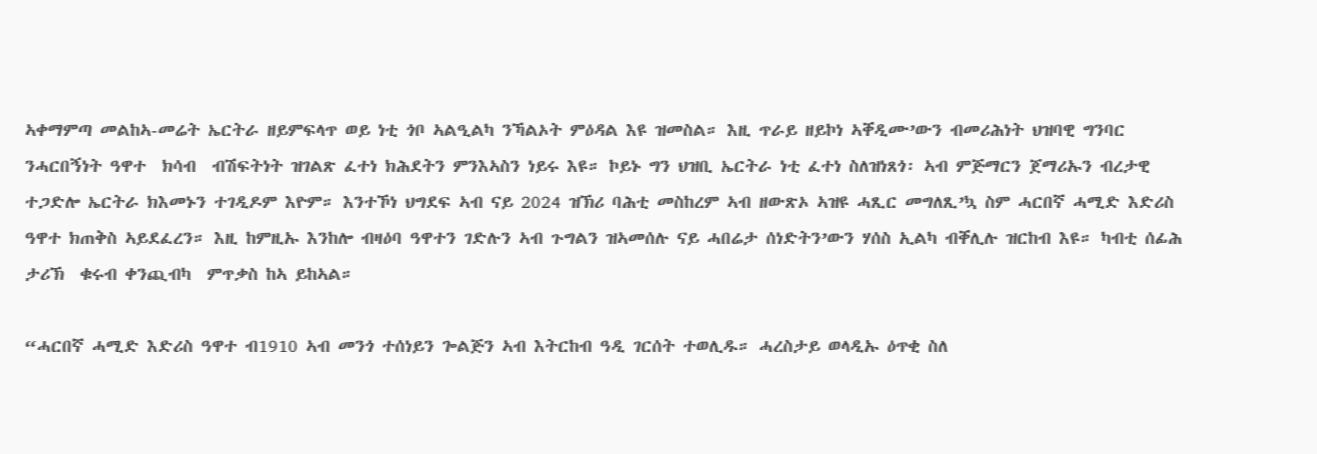ኣቀማምጣ መልከኣ-መሬት ኤርትራ ዘይምፍላጥ ወይ ነቲ ጎቦ ኣልዒልካ ንኻልኦት ምዕዳል እዩ ዝመስል። እዚ ጥራይ ዘይኮነ ኣቐዲሙ’ውን ብመሪሕነት ህዝባዊ ግንባር ንሓርበኝነት ዓዋተ  ክሳብ  ብሽፍትነት ዝገልጽ ፈተነ ክሕደትን ምንእኣስን ነይሩ እዩ። ኮይኑ ግን ህዝቢ ኤርትራ ነቲ ፈተነ ስለዝነጸጎ፡ ኣብ ምጅማርን ጀማሪኡን ብረታዊ ተጋድሎ ኤርትራ ክእመኑን ተገዲዶም እዮም። እንተኾነ ህግደፍ ኣብ ናይ 2024 ዝኽሪ ባሕቲ መስከረም ኣብ ዘውጽኦ ኣዝዩ ሓጺር መግለጺ’ኳ ስም ሓርበኛ ሓሚድ እድሪስ ዓዋተ ክጠቅስ ኣይደፈረን። እዚ ከምዚኡ እንከሎ ብዛዕባ ዓዋተን ገድሉን ኣብ ጉግልን ዝኣመሰሉ ናይ ሓበሬታ ሰነድትን’ውን ሃሰስ ኢልካ ብቐሊሉ ዝርከብ እዩ። ካብቲ ሰፊሕ ታሪኽ  ቁሩብ ቀንጪብካ  ምጥቃስ ከኣ ይከኣል።

“ሓርበኛ ሓሚድ እድሪስ ዓዋተ ብ1910 ኣብ መንጎ ተሰነይን ጐልጅን ኣብ እትርከብ ዓዲ ገርሰት ተወሊዱ። ሓረስታይ ወላዲኡ ዕጥቂ ስለ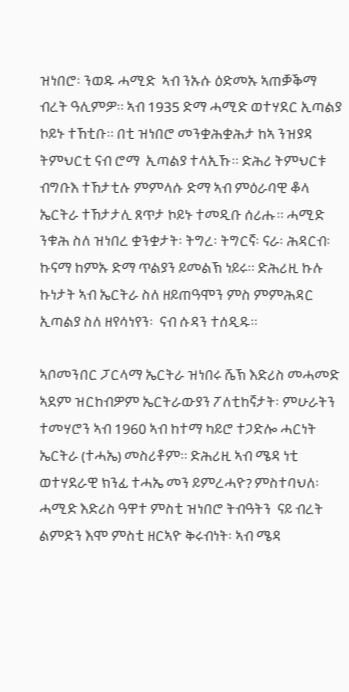ዝነበሮ፡ ንወዱ ሓሚድ  ኣብ ንኡሱ ዕድመኡ ኣጠቓቕማ ብረት ዓሊምዎ። ኣብ 1935 ድማ ሓሚድ ወተሃደር ኢጣልያ ኮይኑ ተኸቲቡ። በቲ ዝነበሮ መንቋሕቋሕታ ከኣ ንዝያዳ ትምህርቲ ናብ ሮማ  ኢጣልያ ተላኢኹ። ድሕሪ ትምህርቱ ብግቡእ ተኸታቲሉ ምምላሱ ድማ ኣብ ምዕራባዊ ቆላ ኤርትራ ተኸታታሊ ጸጥታ ኮይኑ ተመዲቡ ሰሪሑ። ሓሚድ ንቁሕ ስለ ዝነበረ ቋንቋታት፡ ትግረ፡ ትግርኛ፡ ናራ፡ ሕዳርብ፡ ኩናማ ከምኡ ድማ ጥልያን ይመልኽ ነይሩ። ድሕሪዚ ኩሉ ኩነታት ኣብ ኤርትራ ስለ ዘይጠዓሞን ምስ ምምሕዳር ኢጣልያ ስለ ዘየሳነየን፡  ናብ ሱዳን ተሰዲዱ።

ኣቦመንበር ፓርላማ ኤርትራ ዝነበሩ ሼኽ እድሪስ መሓመድ ኣደም ዝርከብዎም ኤርትራውያን ፖለቲከኛታት፡ ምሁራትን ተመሃሮን ኣብ 1960 ኣብ ከተማ ካይሮ ተጋድሎ ሓርነት ኤርትራ (ተሓኤ) መስሪቶም። ድሕሪዚ ኣብ ሜዳ ነቲ ወተሃደራዊ ክንፊ ተሓኤ መን ይምረሓዮ? ምስተባህለ፡ ሓሚድ እድሪስ ዓዋተ ምስቲ ዝነበሮ ትብዓትን  ናይ ብረት ልምድን እሞ ምስቲ ዘርኣዮ ቅሩብነት፡ ኣብ ሜዳ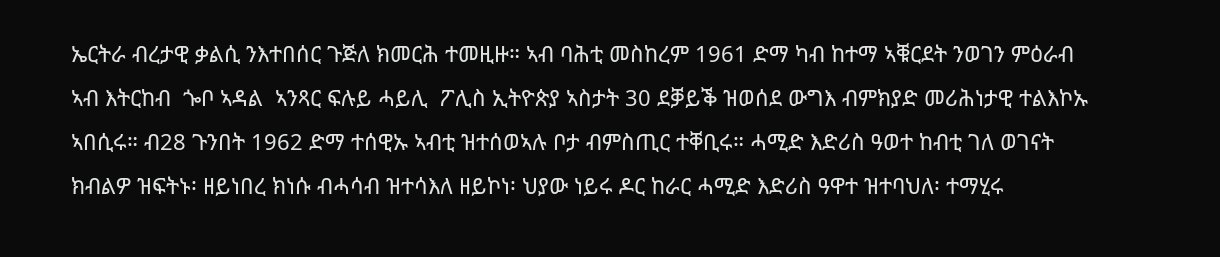ኤርትራ ብረታዊ ቃልሲ ንእተበሰር ጉጅለ ክመርሕ ተመዚዙ። ኣብ ባሕቲ መስከረም 1961 ድማ ካብ ከተማ ኣቑርደት ንወገን ምዕራብ ኣብ እትርከብ  ጐቦ ኣዳል  ኣንጻር ፍሉይ ሓይሊ  ፖሊስ ኢትዮጵያ ኣስታት 30 ደቓይቕ ዝወሰደ ውግእ ብምክያድ መሪሕነታዊ ተልእኮኡ ኣበሲሩ። ብ28 ጉንበት 1962 ድማ ተሰዊኡ ኣብቲ ዝተሰወኣሉ ቦታ ብምስጢር ተቐቢሩ። ሓሚድ እድሪስ ዓወተ ከብቲ ገለ ወገናት ክብልዎ ዝፍትኑ፡ ዘይነበረ ክነሱ ብሓሳብ ዝተሳእለ ዘይኮነ፡ ህያው ነይሩ ዶር ከራር ሓሚድ እድሪስ ዓዋተ ዝተባህለ፡ ተማሂሩ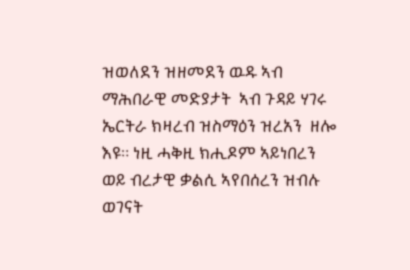ዝወለደን ዝዘመደን ዉዱ ኣብ ማሕበራዊ መድያታት  ኣብ ጉዳይ ሃገሩ ኤርትራ ክዛረብ ዝስማዕን ዝረአን  ዘሎ እዩ። ነዚ ሓቅዚ ክሒዶም ኣይነበረን ወይ ብረታዊ ቃልሲ ኣየበሰረን ዝብሉ ወገናት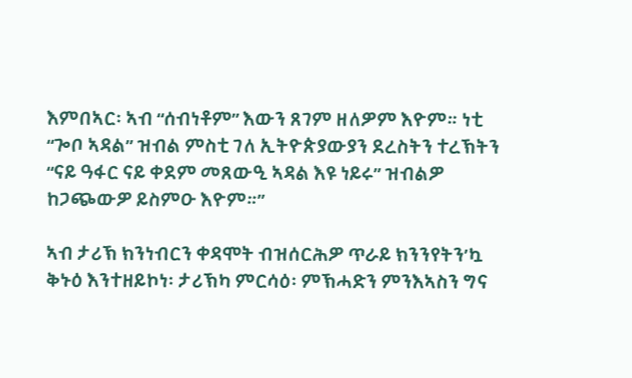እምበኣር፡ ኣብ “ሰብነቶም” እውን ጸገም ዘለዎም እዮም። ነቲ “ጐቦ ኣዳል” ዝብል ምስቲ ገለ ኢትዮጵያውያን ደረስትን ተረኽትን “ናይ ዓፋር ናይ ቀደም መጸውዒ ኣዳል እዩ ነይሩ” ዝብልዎ ከጋጭውዎ ይስምዑ እዮም።”

ኣብ ታሪኽ ክንነብርን ቀዳሞት ብዝሰርሕዎ ጥራይ ክንንየትን’ኳ ቅኑዕ እንተዘይኮነ፡ ታሪኽካ ምርሳዕ፡ ምኽሓድን ምንእኣስን ግና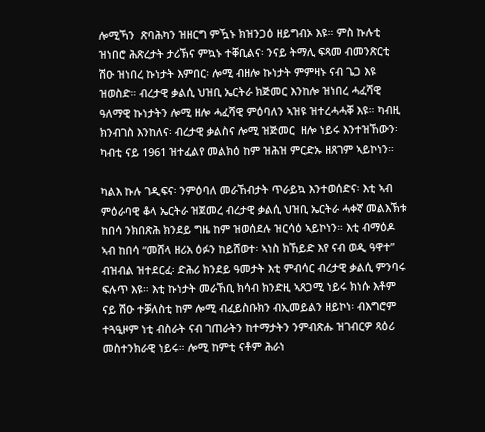ሎሚኻን  ጽባሕካን ዝዘርግ ምዃኑ ክዝንጋዕ ዘይግብኦ እዩ። ምስ ኩሉቲ ዝነበሮ ሕጽረታት ታሪኽና ምኳኑ ተቐቢልና፡ ንናይ ትማሊ ፍጻመ ብመንጽርቲ ሽዑ ዝነበረ ኩነታት እምበር፡ ሎሚ ብዘሎ ኩነታት ምምዛኑ ናብ ጌጋ እዩ ዝወስድ። ብረታዊ ቃልሲ ህዝቢ ኤርትራ ክጅመር እንከሎ ዝነበረ ሓፈሻዊ ዓለማዊ ኩነታትን ሎሚ ዘሎ ሓፈሻዊ ምዕባለን ኣዝዩ ዝተረሓሓቐ እዩ። ካብዚ ክንብገስ እንከለና፡ ብረታዊ ቃልስና ሎሚ ዝጅመር  ዘሎ ነይሩ እንተዝኸውን፡ ካብቲ ናይ 1961 ዝተፈልየ መልክዕ ከም ዝሕዝ ምርድኡ ዘጸገም ኣይኮነን።

ካልእ ኩሉ ገዲፍና፡ ንምዕባለ መራኸብታት ጥራይኳ እንተወሰድና፡ እቲ ኣብ ምዕራባዊ ቆላ ኤርትራ ዝጀመረ ብረታዊ ቃልሲ ህዝቢ ኤርትራ ሓቀኛ መልእኽቱ ከበሳ ንክበጽሕ ክንደይ ግዜ ከም ዝወሰደሉ ዝርሳዕ ኣይኮነን። እቲ ብማዕዶ ኣብ ከበሳ “መሸላ ዘሪአ ዕፉን ከይሸወተ፡ ኣነስ ክኸይድ እየ ናብ ወዲ ዓዋተ” ብዝብል ዝተደርፈ፡ ድሕሪ ክንደይ ዓመታት እቲ ምብሳር ብረታዊ ቃልሲ ምንባሩ ፍሉጥ እዩ። እቲ ኩነታት መራኸቢ ክሳብ ክንድዚ ኣጸጋሚ ነይሩ ክነሱ እቶም ናይ ሽዑ ተቓለስቲ ከም ሎሚ ብፈይስቡክን ብኢመይልን ዘይኮነ፡ ብእግሮም ተጓዒዞም ነቲ ብስራት ናብ ገጠራትን ከተማታትን ንምብጽሑ ዝገብርዎ ጻዕሪ መስተንክራዊ ነይሩ። ሎሚ ከምቲ ናቶም ሕራነ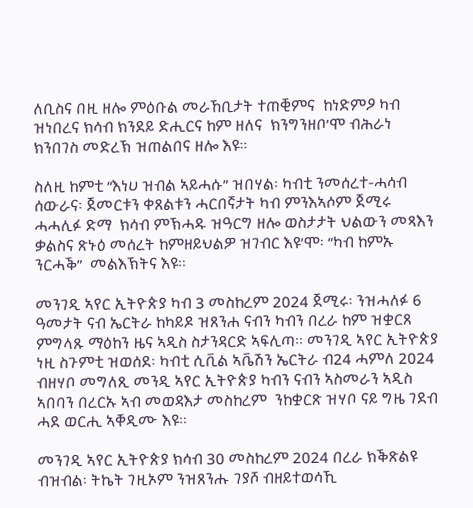ለቢስና በዚ ዘሎ ምዕቡል መራኸቢታት ተጠቒምና  ከነድምዖ ካብ ዝነበረና ክሳብ ክንደይ ድሒርና ከም ዘለና  ክንግንዘቦ’ሞ ብሕራነ ክንበገስ መድረኽ ዝጠልበና ዘሎ እዩ።

ስለዚ ከምቲ “እነሀ ዝብል ኣይሓሱ” ዝበሃል፡ ካብቲ ንመሰረተ-ሓሳብ ሰውራና፡ ጀመርቱን ቀጸልቱን ሓርበኛታት ካብ ምንእኣሶም ጀሚሩ ሓሓሊፉ ድማ  ክሳብ ምኽሓዱ ዝዓርግ ዘሎ ወስታታት ህልውን መጻእን ቃልስና ጽኑዕ መሰረት ከምዘይህልዎ ዝገብር እዩ’ሞ፡ “ካብ ከምኡ ንርሓቕ”  መልእኽትና እዩ።

መንገዲ ኣየር ኢትዮጵያ ካብ 3 መስከረም 2024 ጀሚሩ፡ ንዝሓለፉ 6 ዓመታት ናብ ኤርትራ ከካይዶ ዝጸንሐ ናብን ካብን በረራ ከም ዝቋርጸ ምግላጹ ማዕከን ዜና ኣዲስ ስታንዳርድ ኣፍሊጣ። መንገዲ ኣየር ኢትዮጵያ ነዚ ስጉምቲ ዝወሰደ፡ ካብቲ ሲቪል ኣቬሽን ኤርትራ ብ24 ሓምለ 2024 ብዘሃቦ መግለጺ መንዲ ኣየር ኢትዮጵያ ካብን ናብን ኣስመራን ኣዲስ ኣበባን በረርኡ ኣብ መወዳእታ መስከረም  ንከቋርጽ ዝሃቦ ናይ ግዜ ገደብ ሓደ ወርሒ ኣቐዲሙ እዩ።

መንገዲ ኣየር ኢትዮጵያ ክሳብ 30 መስከረም 2024 በረራ ክቕጽልዩ ብዝብል፡ ትኬት ገዚኦም ንዝጸንሑ ገያሾ ብዘይተወሳኺ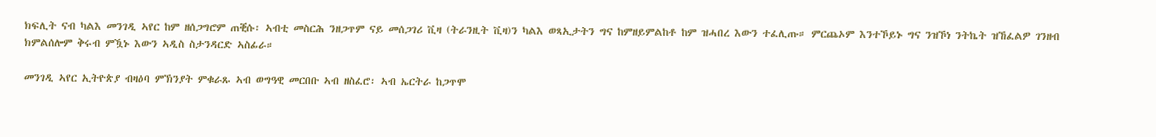ክፍሊት ናብ ካልእ መንገዲ ኣየር ከም ዘሰጋግሮም ጠቒሱ፡ ኣብቲ መስርሕ ንዘጋጥም ናይ መሰጋገሪ ቪዛ (ትራንዚት ቪዛ)ን ካልእ ወጻኢታትን ግና ከምዘይምልከቶ ከም ዝሓበረ እውን ተፈሊጡ። ምርጨኦም እንተኾይኑ ግና ንዝኾነ ንትኬት ዝኸፈልዎ ገንዘብ ክምልሰሎም ቅሩብ ምዃኑ እውን ኣዲስ ስታንዳርድ ኣስፊራ።

መንገዲ ኣየር ኢትዮጵያ ብዛዕባ ምኽንያት ምቁራጹ ኣብ ወግዓዊ መርበቡ ኣብ ዘስፈሮ፡ ኣብ ኤርትራ ከጋጥሞ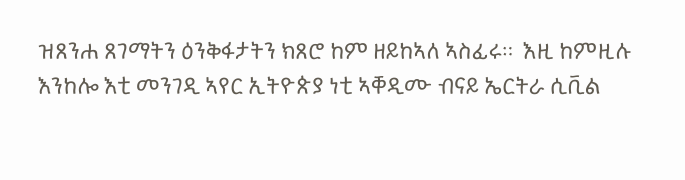ዝጸንሐ ጸገማትን ዕንቅፋታትን ክጸሮ ከም ዘይከኣለ ኣስፊሩ።  እዚ ከምዚሉ እንከሎ እቲ መንገዲ ኣየር ኢትዮጵያ ነቲ ኣቐዲሙ ብናይ ኤርትራ ሲቪል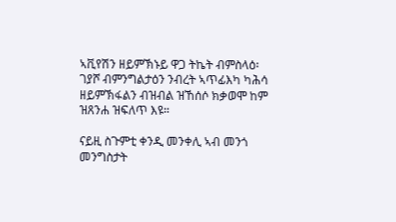ኣቪየሽን ዘይምኽኑይ ዋጋ ትኬት ብምስላዕ፡ ገያሾ ብምንግልታዕን ንብረት ኣጥፊእካ ካሕሳ ዘይምኽፋልን ብዝብል ዝኸሰሶ ክቃወሞ ከም ዝጸንሐ ዝፍለጥ እዩ።

ናይዚ ስጉምቲ ቀንዲ መንቀሊ ኣብ መንጎ መንግስታት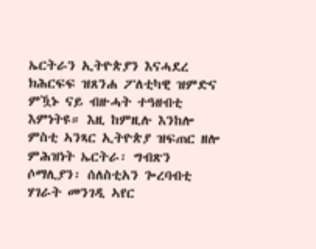ኤርትራን ኢትዮጵያን እናሓደረ ክሕርፍፍ ዝጸንሐ ፖለቲካዊ ዝምድና ምዃኑ ናይ ብዙሓት ተዓዘብቲ እምነትዩ። እዚ ከምዚሉ እንከሎ ምስቲ ኣንጻር ኢትዮጵያ ዝፍጠር ዘሎ ምሕዝነት ኤርትራ፡ ግብጽን ሶማሊያን፡ ሰለስቲአን ጐረባብቲ ሃገራት መንገዲ ኣየር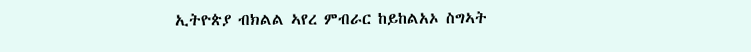ኢትዮጵያ ብክልል ኣየረ ምብራር ከይከልአኦ ስግኣት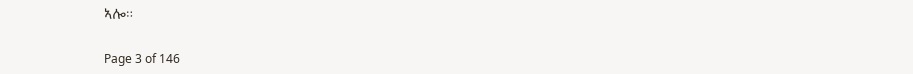ኣሎ።

Page 3 of 146